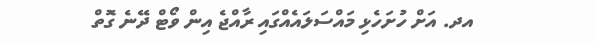އދ. އަށް ހުށަހެޅި މައްސަލައެއްގައި ރާއްޖެ އިން ވޯޓް ދޭނެ ގޮތް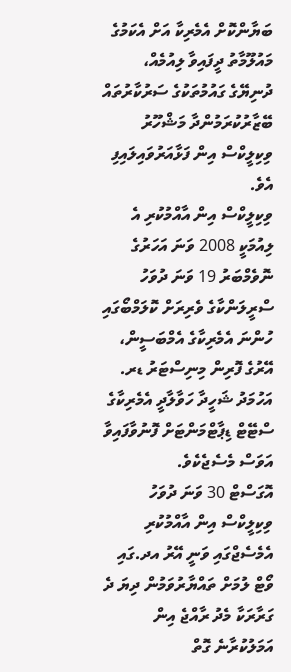ބަޔާންކޮށް އެމެރިކާ އަށް އެކަމުގެ މައުލޫމާތު ދީފައިވާ ލިއުމެއް، ދުނިޔޭގެ ގައުމުތަކުގެ ސަރުކާރުތައް ބޭޒާރުކުރަމުންދާ މަޝްހޫރު ވިކިލީކްސް އިން ފަޅާއަރުވައިލައިފި އެވެ.
ވިކިލީކްސް އިން އާއްމުކުރި އެ ލިއުމަކީ 2008 ވަނަ އަހަރުގެ ނޮވެމްބަރު 19 ވަނަ ދުވަހު ސްރީލަންކާގެ ވެރިރަށް ކޮލަމްބޯގައި ހުންނަ އެމެރިކާގެ އެމްބަސީން، އޭރުގެ ފޮރިން މިނިސްޓަރު ޑރ. އަހުމަދު ޝަހީދާ ހަވާލާދީ އެމެރިކާގެ ސްޓޭޓް ޑިޕާޓްމަންޓަށް ފޮނުވާފައިވާ އަވަސް މެސެޖެކެވެ.
އޮގަސްޓް 30 ވަނަ ދުވަހު ވިކިލީކްސް އިން އާއްމުކުރި އެމެސެޖްގައި ވަނީ އޭރު އދ.ގައި ވޯޓް ލުމަށް ތައްޔާރުވަމުން ދިޔަ ދެ ގަރާރަކާ މެދު ރާއްޖެ އިން އަމަލުކުރާނެ ގޮތް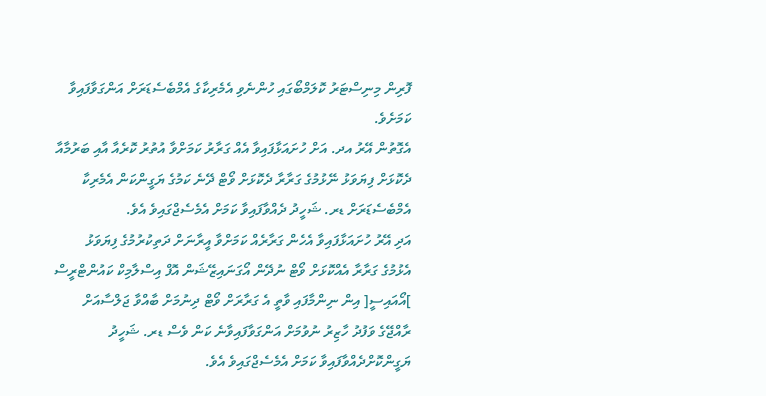ފޮރިން މިނިސްޓަރު ކޮލަމްބޯގައި ހުންނެވި އެމެރިކާގެ އެމްބެސެޑަރަށް އަންގަވާފައިވާ ކަމަށެވެ.
އެގޮތުން އޭރު އދ. އަށް ހުށައަޅާފައިވާ އެއް ގަރާރު ކަމަށްވާ އުތުރު ކޮރެއާ އާއި ބަރުމާއާ ދެކޮޅަށް ފިޔަވަޅު ނޭޅުމުގެ ގަރާރާ ދެކޮޅަށް ވޯޓް ދޭނެ ކަމުގެ ޔަގީންކަން އެމެރިކާ އެމްބެސެޑަރަށް ޑރ. ޝަހީދު ދެއްވާފައިވާ ކަމަށް އެމެސެޖްގައިވެ އެވެ.
އަދި އޭރު ހުށައަޅާފައިވާ އެހެން ގަރާރެއް ކަމަށްވާ އީރާނަށް ދަތިކުރުމުގެ ފިޔަވަޅު އެޅުމުގެ ގަރާރާ އެއްކޮޅަށް ވޯޓް ނުދޭން އޯގަނައިޒޭޝަން އޮފް އިސްލާމިކް ކައުންޓްރީސް ]އޯއައިސީ[ އިން ނިންމާފައި ވާތީ އެ ގަރާރަށް ވޯޓް ދިނުމަށް ބާއްވާ ޖަލްސާއަށް ރާއްޖޭގެ ވަފުދު ހާޒިރު ނުވުމަށް އަންގަވާފައިވާނެ ކަން ވެސް ޑރ. ޝަހީދު ޔަގީންކޮށްދެއްވާފައިވާ ކަމަށް އެމެސެޖްގައިވެ އެވެ.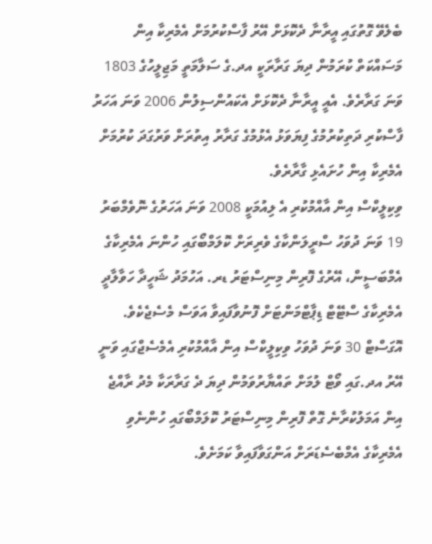ބެލެވޭ ގޮތުގައި އީރާނާ ދެކޮޅަށް އޭރު ފާސްކުރުމަށް އެމެރިކާ އިން މަސައްކަތް ކުރަމުން ދިޔަ ގަރާރަކީ އދ.ގެ ސަލާމަތީ މަޖިލީހުގެ 1803 ވަނަ ގަރާރެވެ. އެއީ އީރާނާ ދެކޮޅަށް އެކައުންސިލުން 2006 ވަނަ އަހަރު ފާސްކުރި ދަތިކުރުމުގެ ފިޔަވަޅު އެޅުމުގެ ގަރާރު އިތުރަށް ވަރުގަދަ ކުރުމަށް އެމެރިކާ އިން ހުށައެޅި ގާރާރެވެ.
ވިކިލީކްސް އިން އާއްމުކުރި އެ ލިއުމަކީ 2008 ވަނަ އަހަރުގެ ނޮވެމްބަރު 19 ވަނަ ދުވަހު ސްރީލަންކާގެ ވެރިރަށް ކޮލަމްބޯގައި ހުންނަ އެމެރިކާގެ އެމްބަސީން، އޭރުގެ ފޮރިން މިނިސްޓަރު ޑރ. އަހުމަދު ޝަހީދާ ހަވާލާދީ އެމެރިކާގެ ސްޓޭޓް ޑިޕާޓްމަންޓަށް ފޮނުވާފައިވާ އަވަސް މެސެޖެކެވެ.
އޮގަސްޓް 30 ވަނަ ދުވަހު ވިކިލީކްސް އިން އާއްމުކުރި އެމެސެޖްގައި ވަނީ އޭރު އދ.ގައި ވޯޓް ލުމަށް ތައްޔާރުވަމުން ދިޔަ ދެ ގަރާރަކާ މެދު ރާއްޖެ އިން އަމަލުކުރާނެ ގޮތް ފޮރިން މިނިސްޓަރު ކޮލަމްބޯގައި ހުންނެވި އެމެރިކާގެ އެމްބެސެޑަރަށް އަންގަވާފައިވާ ކަމަށެވެ.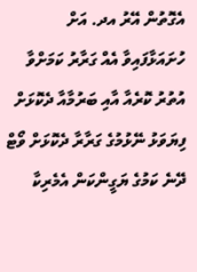އެގޮތުން އޭރު އދ. އަށް ހުށައަޅާފައިވާ އެއް ގަރާރު ކަމަށްވާ އުތުރު ކޮރެއާ އާއި ބަރުމާއާ ދެކޮޅަށް ފިޔަވަޅު ނޭޅުމުގެ ގަރާރާ ދެކޮޅަށް ވޯޓް ދޭނެ ކަމުގެ ޔަގީންކަން އެމެރިކާ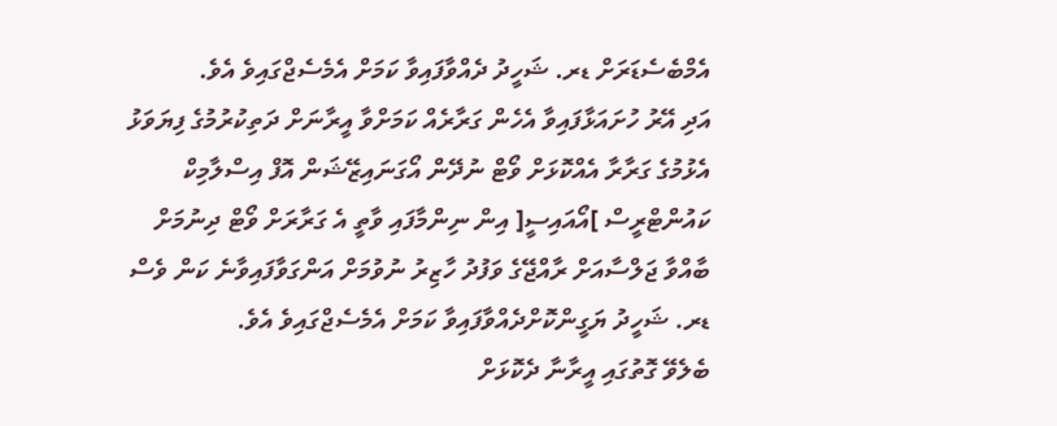އެމްބެސެޑަރަށް ޑރ. ޝަހީދު ދެއްވާފައިވާ ކަމަށް އެމެސެޖްގައިވެ އެވެ.
އަދި އޭރު ހުށައަޅާފައިވާ އެހެން ގަރާރެއް ކަމަށްވާ އީރާނަށް ދަތިކުރުމުގެ ފިޔަވަޅު އެޅުމުގެ ގަރާރާ އެއްކޮޅަށް ވޯޓް ނުދޭން އޯގަނައިޒޭޝަން އޮފް އިސްލާމިކް ކައުންޓްރީސް ]އޯއައިސީ[ އިން ނިންމާފައި ވާތީ އެ ގަރާރަށް ވޯޓް ދިނުމަށް ބާއްވާ ޖަލްސާއަށް ރާއްޖޭގެ ވަފުދު ހާޒިރު ނުވުމަށް އަންގަވާފައިވާނެ ކަން ވެސް ޑރ. ޝަހީދު ޔަގީންކޮށްދެއްވާފައިވާ ކަމަށް އެމެސެޖްގައިވެ އެވެ.
ބެލެވޭ ގޮތުގައި އީރާނާ ދެކޮޅަށް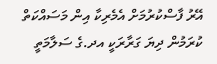އޭރު ފާސްކުރުމަށް އެމެރިކާ އިން މަސައްކަތް ކުރަމުން ދިޔަ ގަރާރަކީ އދ.ގެ ސަލާމަތީ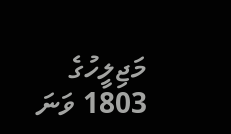މަޖިލީހުގެ 1803 ވަނަ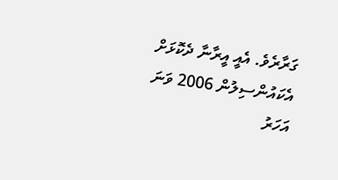ގަރާރެވެ. އެއީ އީރާނާ ދެކޮޅަށް އެކައުންސިލުން 2006 ވަނަ އަހަރު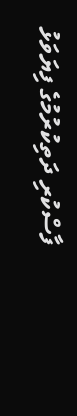ފާސްކުރި ދަތިކުރުމުގެ ފިޔަވަޅު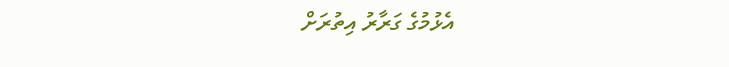އެޅުމުގެ ގަރާރު އިތުރަށް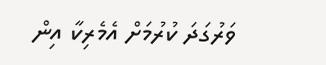ވަރުގަދަ ކުރުމަށް އެމެރިކާ އިން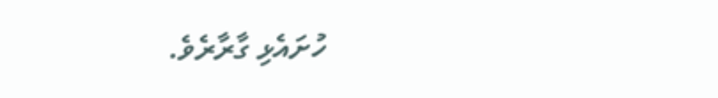ހުށައެޅި ގާރާރެވެ.